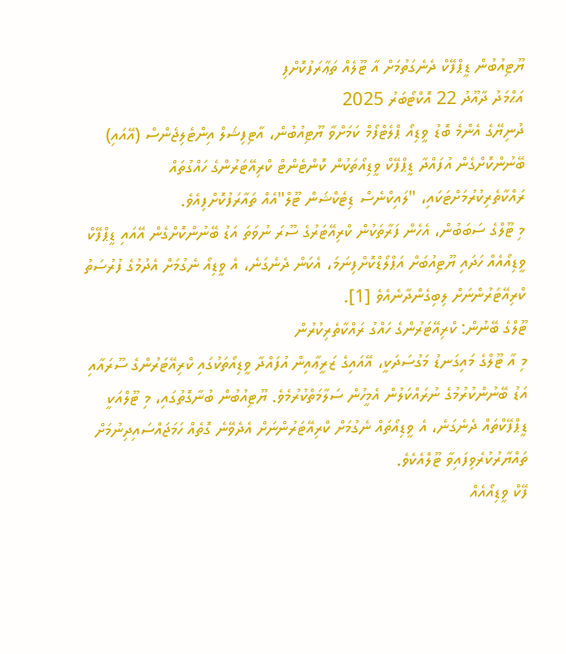ޔޫޓިއުބުން ޑީޕްފޭކް ދެނެގަތުމަށް އާ ޓޫލެއް ތަޢާރަފުކޮށްފި
އަޙްމަދު ދާއޫދު 22 އޮކްޓޯބަރު 2025
ދުނިޔޭގެ އެންމެ ބޮޑު ވީޑިއޯ ޕްލެޓްފޯމް ކަމަށްވާ ޔޫޓިއުބުން، އާޓިފިޝަލް އިންޓެލިޖެންސް (އޭއައި) ބޭނުންކޮށްގެން އުފައްދާ ޑީޕްފޭކް ވީޑިއޯތަކުން ކޮންޓެންޓް ކްރިއޭޓަރުންގެ ހައްގުތައް ރައްކާތެރިކުރުމަށްޓަކައި، "ލައިކްނެސް ޑިޓެކްޝަން ޓޫލް"އެއް ތައާރަފުކޮށްފިއެވެ.
މި ޓޫލްގެ ސަބަބުން، އެހެން ފަރާތަކުން ކްރިއޭޓަރުގެ ސޫރަ ނުވަތަ އަޑު ބޭނުންކޮށްގެން އޭއައި ޑީޕްފޭކް ވީޑިއޯއެއް ހަދައި ޔޫޓިއުބަށް އަޕްލޯޑްކޮށްފިނަމަ، އެކަން ދެނެގަނެ، އެ ވީޑިއޯ ނެގުމަށް އެދުމުގެ ފުރުސަތު ކްރިއޭޓަރުންނަށް ލިބިގެންދާނެއެވެ [1].
ޓޫލްގެ ބޭނުން: ކްރިއޭޓަރުންގެ ހައްގު ރައްކާތެރިކުރުން
މި އާ ޓޫލްގެ މައިގަނޑު މަގުސަދަކީ، އޭއައިގެ ޒަރީޢާއިން އުފައްދާ ވީޑިއޯތަކުގައި ކްރިއޭޓަރުންގެ ސޫރައާއި އަޑު ބޭނުންކުރުމުގެ ނުރައްކަލުން އެމީހުން ސަލާމަތްކުރުމެވެ. ޔޫޓިއުބުން ބުނާގޮތުގައި، މި ޓޫލްއަކީ ޑީޕްފޭކްތައް ދެނެގަނެ، އެ ވީޑިއޯތައް ނެގުމަށް ކްރިއޭޓަރުންނަށް އެދެވޭނެ ގޮތެއް ހަމަޖައްސައިދިނުމަށް ތައްޔާރުކުރެވިފައިވާ ޓޫލްއެކެވެ.
ފޭކް ވީޑިއޯއެއް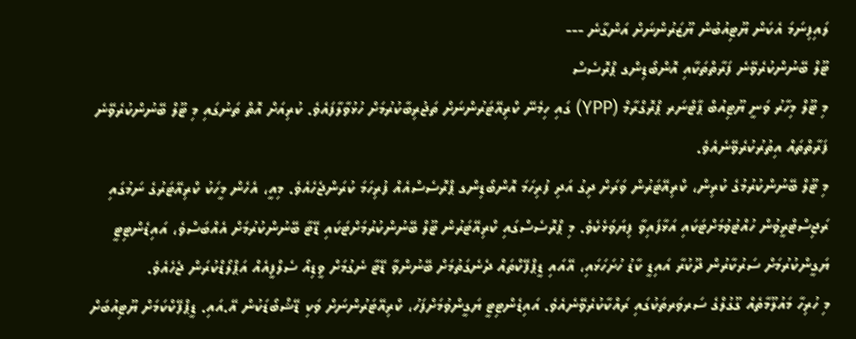ލައިފިނަމަ އެކަން ޔޫޓިއުބުން ޔޫޒަރުންނަށް އަންގާނެ ---
ޓޫލް ބޭނުންކުރެވޭނެ ފަރާތްތަކާއި އޮންބޯޑިންގ ޕްރޮސެސް
މި ޓޫލް މިހާރު ވަނީ ޔޫޓިއުބް ޕާޓްނަރ ޕްރޮގްރާމް (YPP) ގައި ހިމެނޭ ކްރިއޭޓަރުންނަށް ތަޖުރިބާކުރުމަށް ހުޅުވާލާފައެވެ. ކުރިއަށް އޮތް ތަނުގައި މި ޓޫލް ބޭނުންކުރެވޭނެ ފަރާތްތައް އިތުރުކުރެވޭނެއެވެ.
މި ޓޫލް ބޭނުންކުރުމުގެ ކުރިން، ކްރިއޭޓަރުން ވަރަށް ދިގު އަދި ފުރިހަމަ އޮންބޯޑިންގ ޕްރޮސެސްއެއް ފުރިހަމަ ކުރަންޖެހެއެވެ. މިއީ، އެހެން މީހަކު ކްރިއޭޓަރުގެ ނަމުގައި ރަޖިސްޓްރީވުން ހުއްޓުވުމަށްޓަކައި އަޅާފައިވާ ފިޔަވަޅެކެވެ. މި ޕްރޮސެސްގައި ކްރިއޭޓަރުން ޓޫލް ބޭނުންކުރުމަށްޓަކައި ޑޭޓާ ބޭނުންކުރުމަށް އެއްބަސްވެ، އައިޑެންޓިޓީ ޔަގީންކުރުމަށް ސަރުކާރުން ދޫކުރާ އައިޑީ ކާޑު ހުށަހަޅައި، އޭއައި ޑީޕްފޭކްތައް ދެނެގަތުމަށް ބޭނުންވާ ޑޭޓާ ނެގުމަށް ވީޑިއޯ ސެލްފީއެއް އަޕްލޯޑްކުރަން ޖެހެއެވެ.
މި ހުރިހާ މައުލޫމާތެއް ގޫގުލްގެ ސަރވަރތަކުގައި ރައްކާކުރެވޭނެއެވެ. އައިޑެންޓިޓީ ޔަގީންވުމަށްފަހު، ކްރިއޭޓަރުންނަށް ވަކި ޑޭޝްބޯޑަކުން އޭ.އައި. ޑީޕްފޭކްކަމަށް ޔޫޓިއުބަށް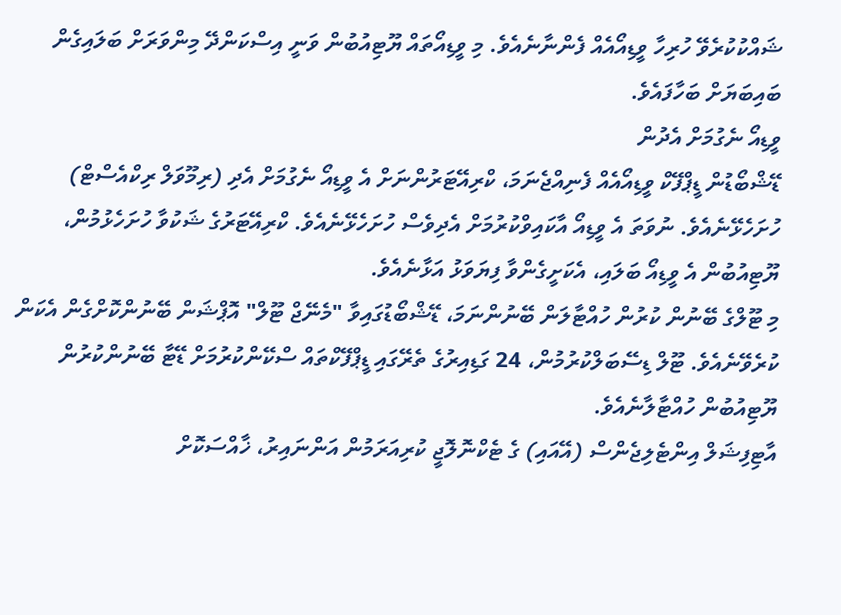ޝައްކުކުރެވޭ ހުރިހާ ވީޑިއޯއެއް ފެންނާނެއެވެ. މި ވީޑިއޯތައް ޔޫޓިއުބުން ވަނީ އިސްކަންދޭ މިންވަރަށް ބަލައިގެން ބައިބަޔަށް ބަހާފައެވެ.
ވީޑިއޯ ނެގުމަށް އެދުން
ޑޭޝްބޯޑުން ޑީޕްފޭކް ވީޑިއޯއެއް ފެނިއްޖެނަމަ، ކްރިއޭޓަރުންނަށް އެ ވީޑިއޯ ނެގުމަށް އެދި (ރިމޫވަލް ރިކްއެސްޓް) ހުށަހެޅޭނެއެވެ. ނުވަތަ އެ ވީޑިއޯ އާކައިވްކުރުމަށް އެދިވެސް ހުށަހެޅޭނެއެވެ. ކްރިއޭޓަރުގެ ޝަކުވާ ހުށަހެޅުމުން، ޔޫޓިއުބުން އެ ވީޑިއޯ ބަލައި، އެކަށީގެންވާ ފިޔަވަޅު އަޅާނެއެވެ.
މި ޓޫލްގެ ބޭނުން ކުރުން ހުއްޓާލަން ބޭނުންނަމަ، ޑޭޝްބޯޑުގައިވާ "މެނޭޖް ޓޫލް" އޮޕްޝަން ބޭނުންކޮށްގެން އެކަން ކުރެވޭނެއެވެ. ޓޫލް ޑިސޭބަލްކުރުމުން، 24 ގަޑިއިރުގެ ތެރޭގައި ޑީޕްފޭކްތައް ސްކޭންކުރުމަށް ޑޭޓާ ބޭނުންކުރުން ޔޫޓިއުބުން ހުއްޓާލާނެއެވެ.
އާޓިފިޝަލް އިންޓެލިޖެންސް (އޭއައި) ގެ ޓެކްނޮލޮޖީ ކުރިއަރަމުން އަންނައިރު، ޚާއްސަކޮށް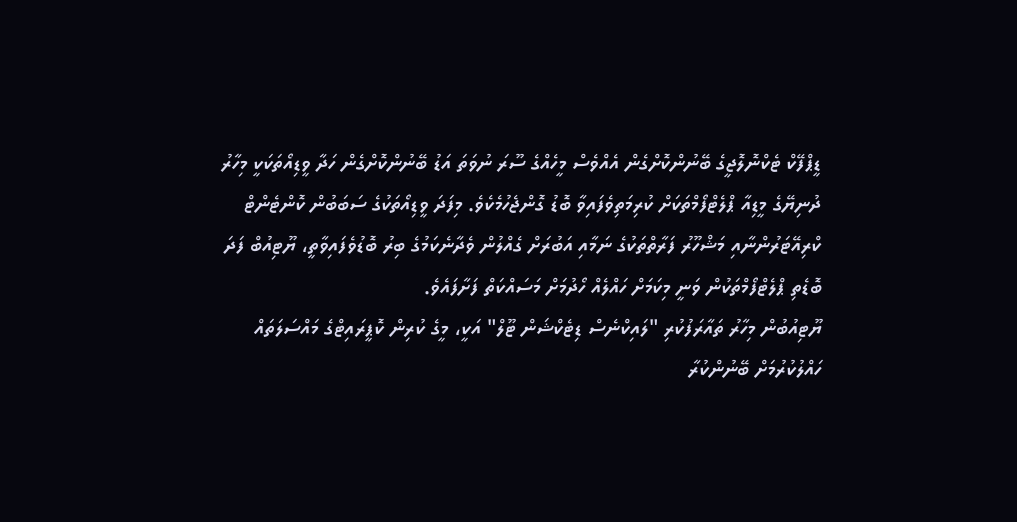ޑީޕްފޭކް ޓެކްނޮލޮޖީގެ ބޭނުންކޮށްގެން އެއްވެސް މީހެއްގެ ސޫރަ ނުވަތަ އަޑު ބޭނުންކޮށްގެން ހަދާ ވީޑިއޯތަކަކީ މިހާރު ދުނިޔޭގެ މީޑިއާ ޕްލެޓްފޯމްތަކަށް ކުރިމަތިވެފައިވާ ބޮޑު ގޮންޖެހުމެކެވެ. މިފަދަ ވީޑިއޯތަކުގެ ސަބަބުން ކޮންޓެންޓް ކްރިއޭޓަރުންނާއި މަޝްހޫރު ފަރާތްތަކުގެ ނަމާއި އަބުރަށް ގެއްލުން ވެދާނެކަމުގެ ބިރު ބޮޑުވެފައިވާތީ، ޔޫޓިއުބް ފަދަ ބޮޑެތި ޕްލެޓްފޯމްތަކުން ވަނީ މިކަމަށް ހައްލެއް ހޯދުމަށް މަސައްކަތް ފަށާފައެވެ.
ޔޫޓިއުބުން މިހާރު ތައާރަފުކުރި "ލައިކްނެސް ޑިޓެކްޝަން ޓޫލް" އަކީ، މީގެ ކުރިން ކޮޕީރައިޓްގެ މައްސަލަތައް ހައްލުކުރުމަށް ބޭނުންކުރާ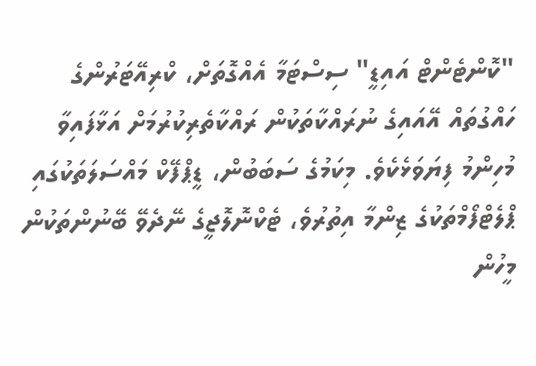"ކޮންޓެންޓް އައިޑީ" ސިސްޓަމާ އެއްގޮތަށް، ކްރިއޭޓަރުންގެ ހައްގުތައް އޭއައިގެ ނުރައްކާތަކުން ރައްކާތެރިކުރުމަށް އަޅާފައިވާ މުހިންމު ފިޔަވަޅެކެވެ. މިކަމުގެ ސަބަބުން، ޑީޕްފޭކް މައްސަލަތަކުގައި ޕްލެޓްފޯމްތަކުގެ ޒިންމާ އިތުރުވެ، ޓެކްނޮލޮޖީގެ ނޭދެވޭ ބޭނުންތަކުން މީހުން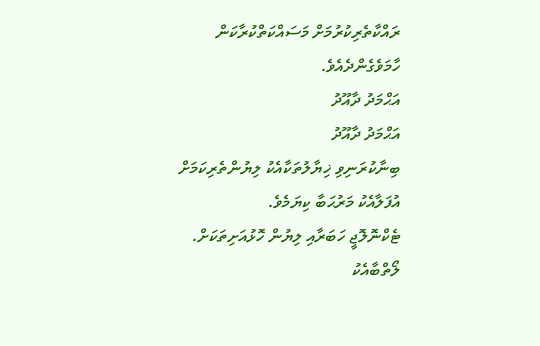ރައްކާތެރިކުރުމަށް މަސައްކަތްކުރާކަން ހާމަވެގެންދެއެވެ.
އަޙްމަދު ދާއޫދު
އަޙްމަދު ދާއޫދު
ބިނާކުރަނިވި ޚިޔާލުތަކާއެކު ލިޔުންތެރިކަމަށް އުފަލާއެކު މަރުޙަބާ ކިޔަމެވެ.
ޓެކްނޮލޮޖީ ހަބަރާއި ލިޔުން ހޮޅުއަށިތަކަށް.
ލޯތްބާއެކު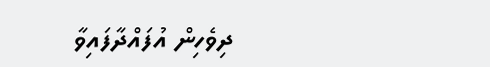ދިވެހިން އުފައްދާފައިވާ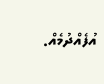އުފެއްދުމެއް.